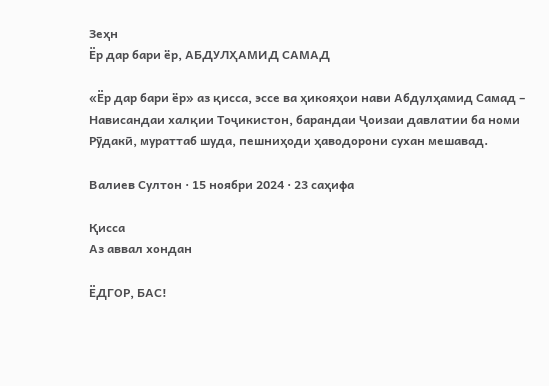Зеҳн
Ёр дар бари ёр, АБДУЛҲАМИД САМАД

«Ёр дар бари ёр» аз қисса, эссе ва ҳикояҳои нави Абдулҳамид Самад – Нависандаи халқии Тоҷикистон, барандаи Ҷоизаи давлатии ба номи Рӯдакӣ, мураттаб шуда, пешниҳоди ҳаводорони сухан мешавад.

Валиев Султон · 15 ноябри 2024 · 23 саҳифа

Қисса
Аз аввал хондан

ЁДГОР, БАС!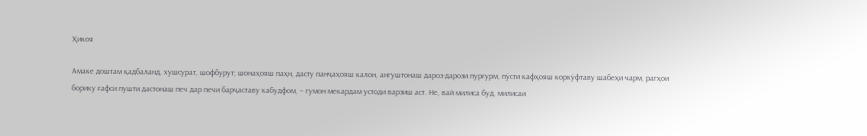Ҳикоя

Амаке доштам қадбаланд, хушсурат, шофбурут; шонаҳояш паҳн, дасту панҷаҳояш калон, ангуштонаш дароз-дарози пурғурм, пӯсти кафҳояш коркӯфтаву шабеҳи чарм, рагҳои борику ғафси пушти дастонаш печ дар печи барҷаставу кабудфом, – гумон мекардам устоди варзиш аст. Не, вай милиса буд, милисаи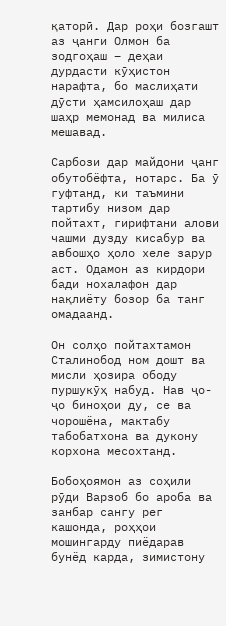қаторӣ. Дар роҳи бозгашт аз ҷанги Олмон ба зодгоҳаш – деҳаи дурдасти кӯҳистон нарафта, бо маслиҳати дӯсти ҳамсилоҳаш дар шаҳр мемонад ва милиса мешавад.

Сарбози дар майдони ҷанг обутобёфта, нотарс. Ба ӯ гуфтанд, ки таъмини тартибу низом дар пойтахт, гирифтани алови чашми дузду кисабур ва авбошҳо ҳоло хеле зарур аст. Одамон аз кирдори бади нохалафон дар нақлиёту бозор ба танг омадаанд.

Он солҳо пойтахтамон Сталинобод ном дошт ва мисли ҳозира ободу пуршукӯҳ набуд. Нав ҷо-ҷо биноҳои ду, се ва чорошёна, мактабу табобатхона ва дукону корхона месохтанд.

Бобоҳоямон аз соҳили рӯди Варзоб бо ароба ва занбар сангу рег кашонда, роҳҳои мошингарду пиёдарав бунёд карда, зимистону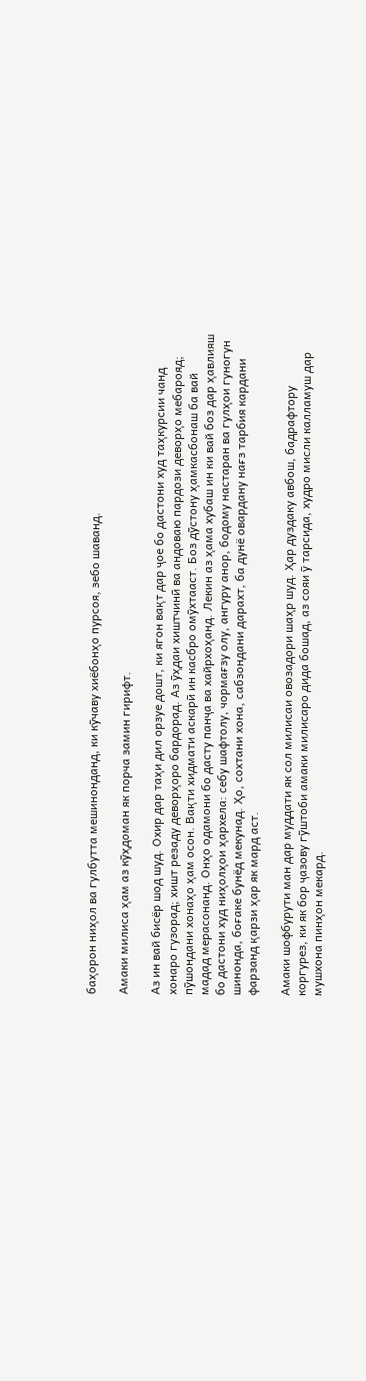баҳорон ниҳол ва гулбутта мешинонданд, ки кӯчаву хиёбонҳо пурсоя, зебо шаванд.

Амаки милиса ҳам аз кӯҳдоман як порча замин гирифт.

Аз ин вай бисёр шод шуд. Охир дар таҳи дил орзуе дошт, ки ягон вақт дар ҷое бо дастони худ таҳкурсии чанд хонаро гузорад; хишт резаду деворҳоро бардорад. Аз ӯҳдаи хиштчинӣ ва андоваю пардози деворҳо мебарояд; пӯшондани хонаҳо ҳам осон. Вақти хидмати аскарӣ ин касбро омӯхтааст. Боз дӯстону ҳамкасбонаш ба вай мадад мерасонанд. Онҳо одамони бо дасту панҷа ва хайрхоҳанд. Лекин аз ҳама хубаш ин ки вай боз дар ҳавлияш бо дастони худ ниҳолҳои ҳархела: себу шафтолу, чормағзу олу, ангуру анор, бодому настаран ва гулҳои гуногун шинонда, боғаке бунёд мекунад. Ҳо, сохтани хона, сабзондани дарахт, ба дунё овардану нағз тарбия кардани фарзанд қарзи ҳар як мард аст.

Амаки шофбурути ман дар муддати як сол милисаи овозадори шаҳр шуд. Ҳар дуздаку авбош, бадрафтору коргурез, ки як бор ҷазову гӯштоби амаки милисаро дида бошад, аз сояи ӯ тарсида, худро мисли калламуш дар мушхона пинҳон мекард.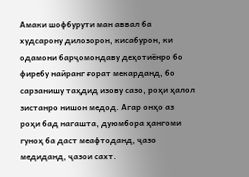Амаки шофбурути ман аввал ба худсарону дилозорон, кисабурон, ки одамони барҷомондаву деҳотиёнро бо фиребу найранг ғорат мекарданд, бо сарзанишу таҳдид изову сазо, роҳи ҳалол зистанро нишон медод. Агар онҳо аз роҳи бад нагашта, дуюмбора ҳангоми гуноҳ ба даст меафтоданд, ҷазо медиданд, ҷазои сахт.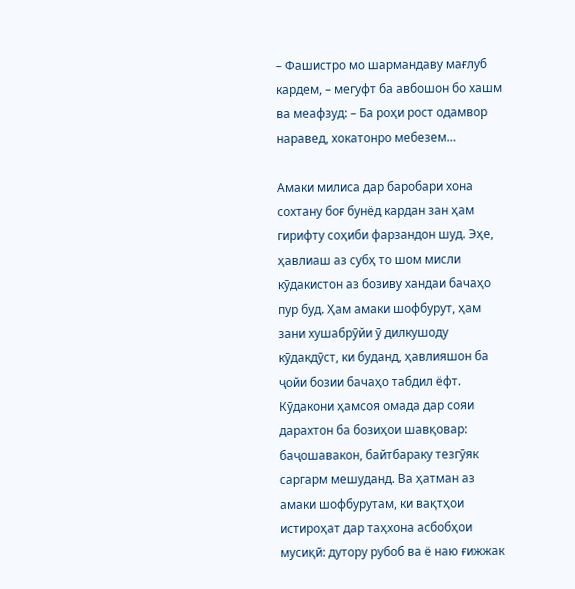– Фашистро мо шармандаву мағлуб кардем, – мегуфт ба авбошон бо хашм ва меафзуд: – Ба роҳи рост одамвор наравед, хокатонро мебезем…

Амаки милиса дар баробари хона сохтану боғ бунёд кардан зан ҳам гирифту соҳиби фарзандон шуд. Эҳе, ҳавлиаш аз субҳ то шом мисли кӯдакистон аз бозиву хандаи бачаҳо пур буд. Ҳам амаки шофбурут, ҳам зани хушабрӯйи ӯ дилкушоду кӯдакдӯст, ки буданд, ҳавлияшон ба ҷойи бозии бачаҳо табдил ёфт. Кӯдакони ҳамсоя омада дар сояи дарахтон ба бозиҳои шавқовар: баҷошавакон, байтбараку тезгӯяк саргарм мешуданд. Ва ҳатман аз амаки шофбурутам, ки вақтҳои истироҳат дар таҳхона асбобҳои мусиқӣ: дутору рубоб ва ё наю ғижжак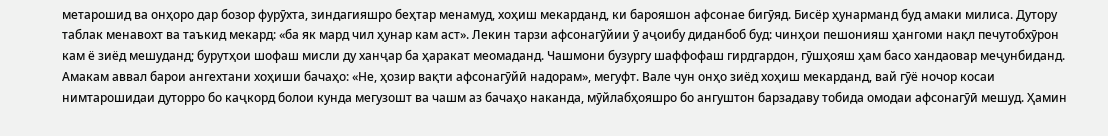метарошид ва онҳоро дар бозор фурӯхта, зиндагияшро беҳтар менамуд, хоҳиш мекарданд, ки барояшон афсонае бигӯяд. Бисёр ҳунарманд буд амаки милиса. Дутору таблак менавохт ва таъкид мекард: «ба як мард чил ҳунар кам аст». Лекин тарзи афсонагӯйии ӯ аҷоибу диданбоб буд: чинҳои пешонияш ҳангоми нақл печутобхӯрон кам ё зиёд мешуданд; бурутҳои шофаш мисли ду ханҷар ба ҳаракат меомаданд. Чашмони бузургу шаффофаш гирдгардон, гӯшҳояш ҳам басо хандаовар меҷунбиданд. Амакам аввал барои ангехтани хоҳиши бачаҳо: «Не, ҳозир вақти афсонагӯйӣ надорам», мегуфт. Вале чун онҳо зиёд хоҳиш мекарданд, вай гӯё ночор косаи нимтарошидаи дуторро бо каҷкорд болои кунда мегузошт ва чашм аз бачаҳо наканда, мӯйлабҳояшро бо ангуштон барзадаву тобида омодаи афсонагӯӣ мешуд. Ҳамин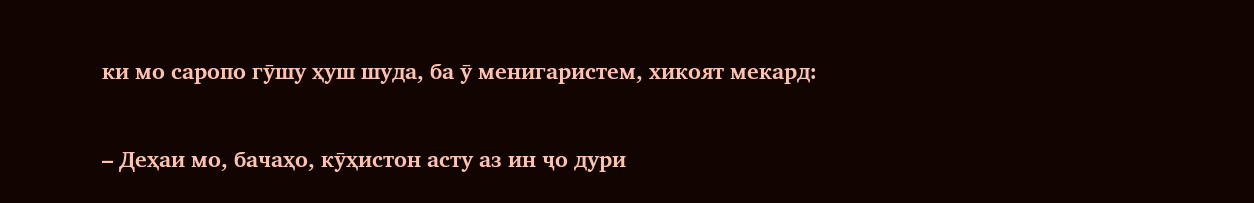ки мо саропо гӯшу ҳуш шуда, ба ӯ менигаристем, хикоят мекард:

– Деҳаи мо, бачаҳо, кӯҳистон асту аз ин ҷо дури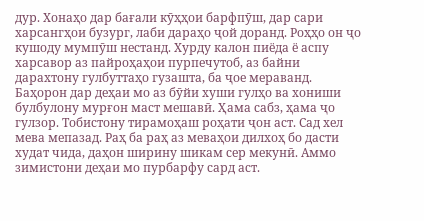дур. Хонаҳо дар бағали кӯҳҳои барфпӯш, дар сари харсангҳои бузург, лаби дараҳо ҷой доранд. Роҳҳо он ҷо кушоду мумпӯш нестанд. Хурду калон пиёда ё аспу харсавор аз пайроҳаҳои пурпечутоб, аз байни дарахтону гулбуттаҳо гузашта, ба ҷое мераванд. Баҳорон дар деҳаи мо аз бӯйи хуши гулҳо ва хониши булбулону мурғон маст мешавӣ. Ҳама сабз, ҳама ҷо гулзор. Тобистону тирамоҳаш роҳати ҷон аст. Сад хел мева мепазад. Раҳ ба раҳ аз меваҳои дилхоҳ бо дасти худат чида, даҳон ширину шикам сер мекунӣ. Аммо зимистони деҳаи мо пурбарфу сард аст.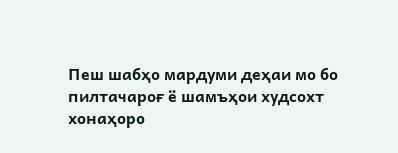Пеш шабҳо мардуми деҳаи мо бо пилтачароғ ё шамъҳои худсохт хонаҳоро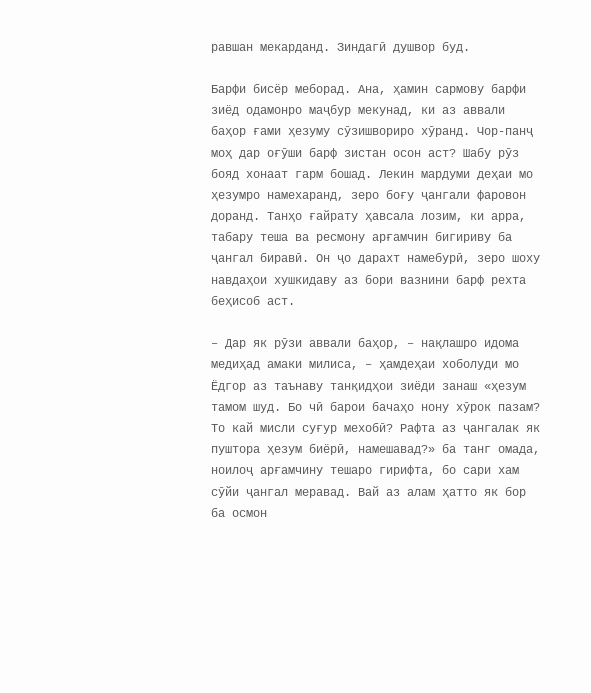равшан мекарданд. Зиндагӣ душвор буд.

Барфи бисёр меборад. Ана, ҳамин сармову барфи зиёд одамонро маҷбур мекунад, ки аз аввали баҳор ғами ҳезуму сӯзишвориро хӯранд. Чор-панҷ моҳ дар оғӯши барф зистан осон аст? Шабу рӯз бояд хонаат гарм бошад. Лекин мардуми деҳаи мо ҳезумро намехаранд, зеро боғу ҷангали фаровон доранд. Танҳо ғайрату ҳавсала лозим, ки арра, табару теша ва ресмону арғамчин бигириву ба ҷангал биравӣ. Он ҷо дарахт намебурӣ, зеро шоху навдаҳои хушкидаву аз бори вазнини барф рехта беҳисоб аст.

– Дар як рӯзи аввали баҳор, – нақлашро идома медиҳад амаки милиса, – ҳамдеҳаи хоболуди мо Ёдгор аз таънаву танқидҳои зиёди занаш «ҳезум тамом шуд. Бо чӣ барои бачаҳо нону хӯрок пазам? То кай мисли суғур мехобӣ? Рафта аз ҷангалак як пуштора ҳезум биёрӣ, намешавад?» ба танг омада, ноилоҷ арғамчину тешаро гирифта, бо сари хам сӯйи ҷангал меравад. Вай аз алам ҳатто як бор ба осмон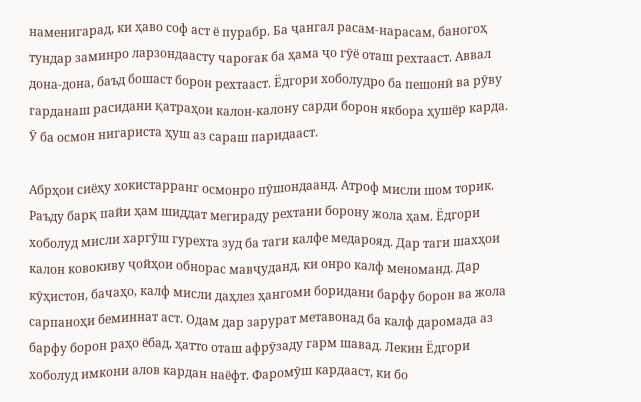наменигарад, ки ҳаво соф аст ё пурабр. Ба ҷангал расам-нарасам, баногоҳ тундар заминро ларзондаасту чароғак ба ҳама ҷо гӯё оташ рехтааст. Аввал дона-дона, баъд бошаст борон рехтааст. Ёдгори хоболудро ба пешонӣ ва рӯву гарданаш расидани қатраҳои калон-калону сарди борон якбора ҳушёр карда. Ӯ ба осмон нигариста ҳуш аз сараш паридааст.

Абрҳои сиёҳу хокистарранг осмонро пӯшондаанд. Атроф мисли шом торик. Раъду барқ пайи ҳам шиддат мегираду рехтани борону жола ҳам. Ёдгори хоболуд мисли харгӯш гурехта зуд ба таги калфе медарояд. Дар таги шахҳои калон ковокиву ҷойҳои обнорас мавҷуданд, ки онро калф меноманд. Дар кӯҳистон, бачаҳо, калф мисли даҳлез ҳангоми боридани барфу борон ва жола сарпаноҳи беминнат аст. Одам дар зарурат метавонад ба калф даромада аз барфу борон раҳо ёбад, ҳатто оташ афрӯзаду гарм шавад. Лекин Ёдгори хоболуд имкони алов кардан наёфт. Фаромӯш кардааст, ки бо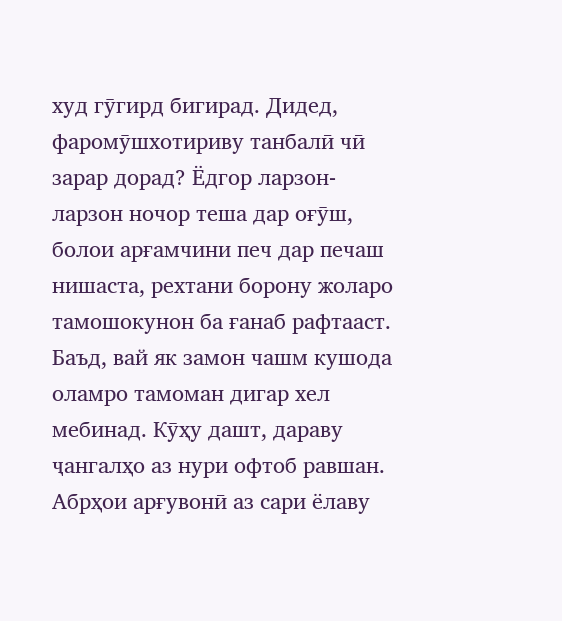худ гӯгирд бигирад. Дидед, фаромӯшхотириву танбалӣ чӣ зарар дорад? Ёдгор ларзон-ларзон ночор теша дар оғӯш, болои арғамчини печ дар печаш нишаста, рехтани борону жоларо тамошокунон ба ғанаб рафтааст. Баъд, вай як замон чашм кушода оламро тамоман дигар хел мебинад. Кӯҳу дашт, дараву ҷангалҳо аз нури офтоб равшан. Абрҳои арғувонӣ аз сари ёлаву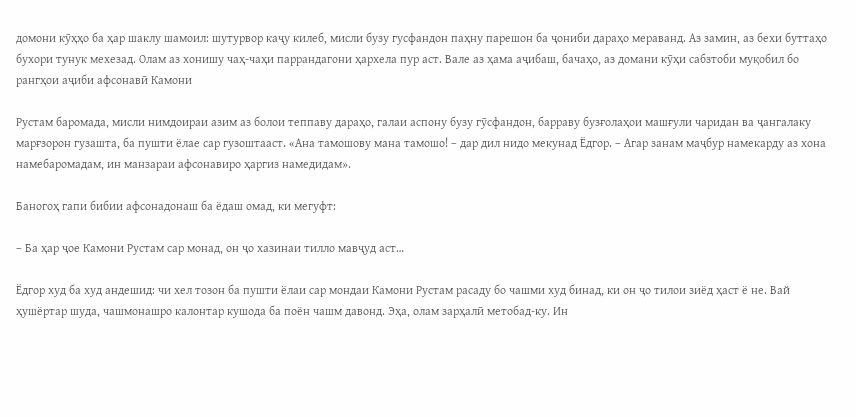домони кӯҳҳо ба ҳар шаклу шамоил: шутурвор каҷу килеб, мисли бузу гусфандон паҳну парешон ба ҷониби дараҳо мераванд. Аз замин, аз бехи буттаҳо бухори тунук мехезад. Олам аз хонишу чаҳ-чаҳи паррандагони ҳархела пур аст. Вале аз ҳама аҷибаш, бачаҳо, аз домани кӯҳи сабзтоби муқобил бо рангҳои аҷиби афсонавӣ Камони

Рустам баромада, мисли нимдоираи азим аз болои теппаву дараҳо, галаи аспону бузу гӯсфандон, барраву бузғолаҳои машғули чаридан ва ҷангалаку марғзорон гузашта, ба пушти ёлае сар гузоштааст. «Ана тамошову мана тамошо! – дар дил нидо мекунад Ёдгор. – Агар занам маҷбур намекарду аз хона намебаромадам, ин манзараи афсонавиро ҳаргиз намедидам».

Баногоҳ гапи бибии афсонадонаш ба ёдаш омад, ки мегуфт:

– Ба ҳар ҷое Камони Рустам сар монад, он ҷо хазинаи тилло мавҷуд аст…

Ёдгор худ ба худ андешид: чи хел тозон ба пушти ёлаи сар мондаи Камони Рустам расаду бо чашми худ бинад, ки он ҷо тилои зиёд ҳаст ё не. Вай ҳушёртар шуда, чашмонашро калонтар кушода ба поён чашм давонд. Эҳа, олам зарҳалӣ метобад-ку. Ин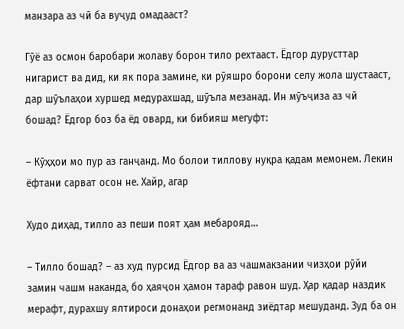манзара аз чӣ ба вуҷуд омадааст?

Гӯё аз осмон баробари жолаву борон тило рехтааст. Ёдгор дурусттар нигарист ва дид, ки як пора замине, ки рӯяшро борони селу жола шустааст, дар шӯълаҳои хуршед медурахшад, шӯъла мезанад. Ин мӯъҷиза аз чӣ бошад? Ёдгор боз ба ёд овард, ки бибияш мегуфт:

– Кӯҳҳои мо пур аз ганҷанд. Мо болои тиллову нуқра қадам мемонем. Лекин ёфтани сарват осон не. Хайр, агар

Худо диҳад, тилло аз пеши поят ҳам мебарояд…

– Тилло бошад? – аз худ пурсид Ёдгор ва аз чашмакзании чизҳои рӯйи замин чашм наканда, бо ҳаяҷон ҳамон тараф равон шуд. Ҳар қадар наздик мерафт, дурахшу ялтироси донаҳои регмонанд зиёдтар мешуданд. Зуд ба он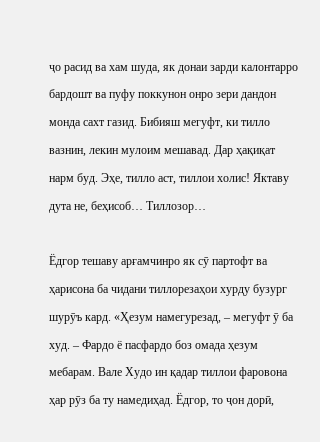ҷо расид ва хам шуда, як донаи зарди калонтарро бардошт ва пуфу поккунон онро зери дандон монда сахт газид. Бибияш мегуфт, ки тилло вазнин, лекин мулоим мешавад. Дар ҳақиқат нарм буд. Эҳе, тилло аст, тиллои холис! Яктаву дута не, беҳисоб… Тиллозор…

Ёдгор тешаву арғамчинро як сӯ партофт ва ҳарисона ба чидани тиллорезаҳои хурду бузург шурӯъ кард. «Ҳезум намегурезад, – мегуфт ӯ ба худ. – Фардо ё пасфардо боз омада ҳезум мебарам. Вале Худо ин қадар тиллои фаровона ҳар рӯз ба ту намедиҳад. Ёдгор, то ҷон дорӣ,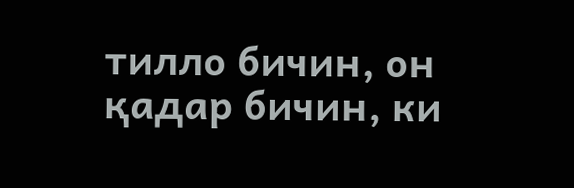тилло бичин, он қадар бичин, ки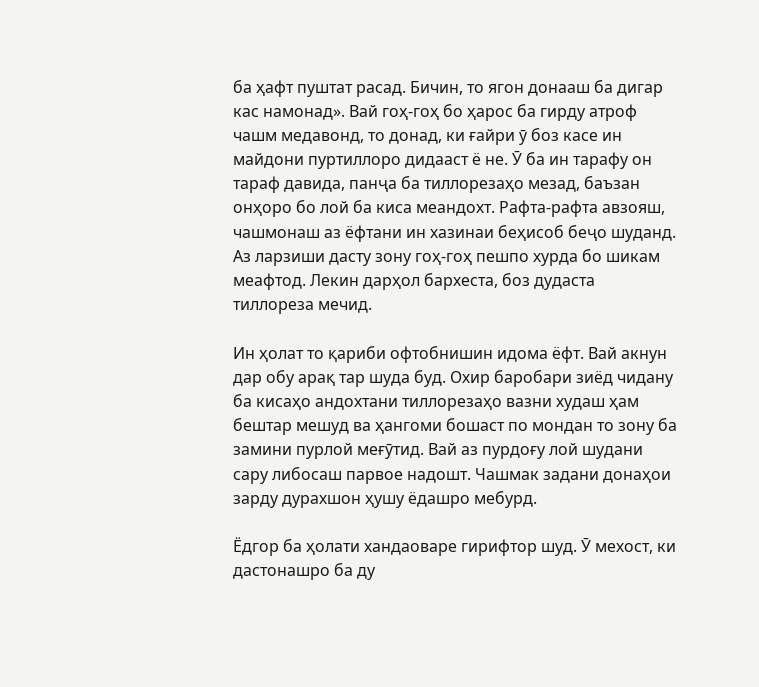ба ҳафт пуштат расад. Бичин, то ягон донааш ба дигар кас намонад». Вай гоҳ-гоҳ бо ҳарос ба гирду атроф чашм медавонд, то донад, ки ғайри ӯ боз касе ин майдони пуртиллоро дидааст ё не. Ӯ ба ин тарафу он тараф давида, панҷа ба тиллорезаҳо мезад, баъзан онҳоро бо лой ба киса меандохт. Рафта-рафта авзояш, чашмонаш аз ёфтани ин хазинаи беҳисоб беҷо шуданд. Аз ларзиши дасту зону гоҳ-гоҳ пешпо хурда бо шикам меафтод. Лекин дарҳол бархеста, боз дудаста тиллореза мечид.

Ин ҳолат то қариби офтобнишин идома ёфт. Вай акнун дар обу арақ тар шуда буд. Охир баробари зиёд чидану ба кисаҳо андохтани тиллорезаҳо вазни худаш ҳам бештар мешуд ва ҳангоми бошаст по мондан то зону ба замини пурлой меғӯтид. Вай аз пурдоғу лой шудани сару либосаш парвое надошт. Чашмак задани донаҳои зарду дурахшон ҳушу ёдашро мебурд.

Ёдгор ба ҳолати хандаоваре гирифтор шуд. Ӯ мехост, ки дастонашро ба ду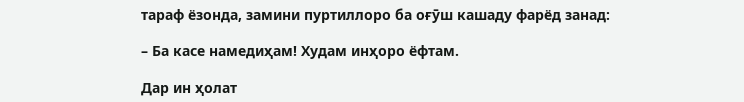тараф ёзонда, замини пуртиллоро ба оғӯш кашаду фарёд занад:

– Ба касе намедиҳам! Худам инҳоро ёфтам.

Дар ин ҳолат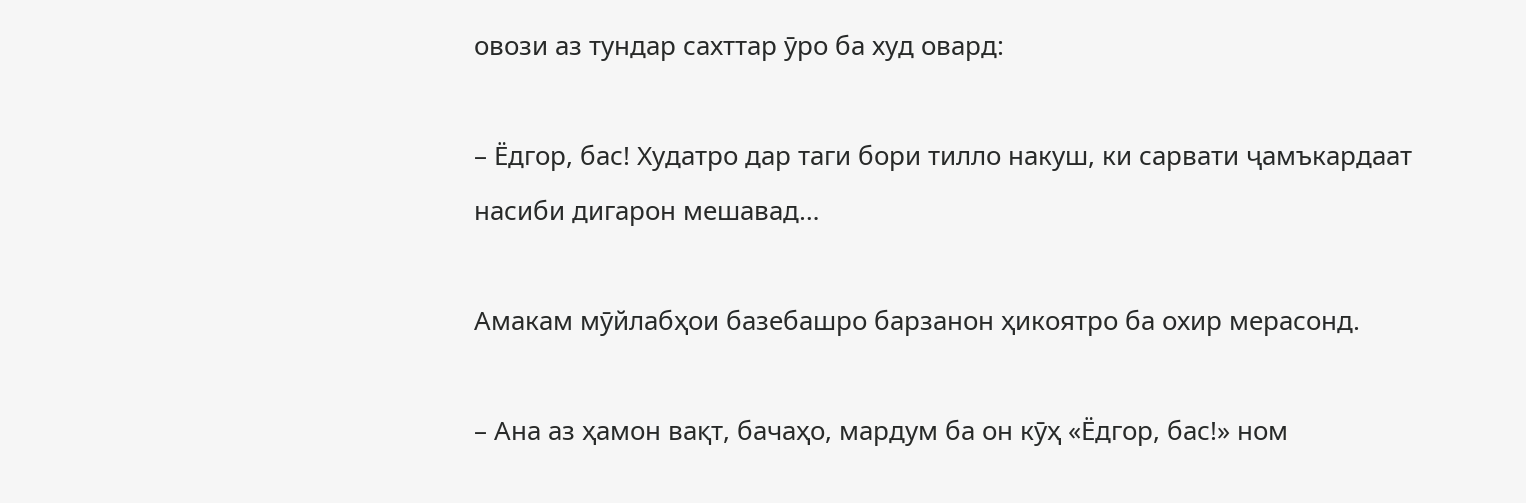овози аз тундар сахттар ӯро ба худ овард:

– Ёдгор, бас! Худатро дар таги бори тилло накуш, ки сарвати ҷамъкардаат насиби дигарон мешавад…

Амакам мӯйлабҳои базебашро барзанон ҳикоятро ба охир мерасонд.

– Ана аз ҳамон вақт, бачаҳо, мардум ба он кӯҳ «Ёдгор, бас!» ном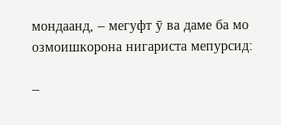мондаанд, – мегуфт ӯ ва даме ба мо озмоишкорона нигариста мепурсид:

–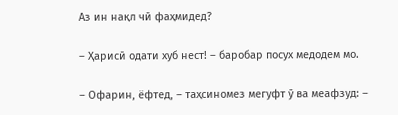Аз ин нақл чӣ фаҳмидед?

– Ҳарисӣ одати хуб нест! – баробар посух медодем мо.

– Офарин, ёфтед, – таҳсиномез мегуфт ӯ ва меафзуд: –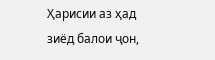Ҳарисии аз ҳад зиёд балои ҷон,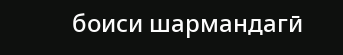боиси шармандагӣ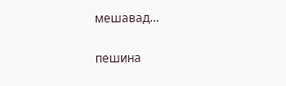мешавад…

пешина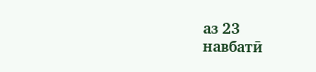аз 23
навбатӣ